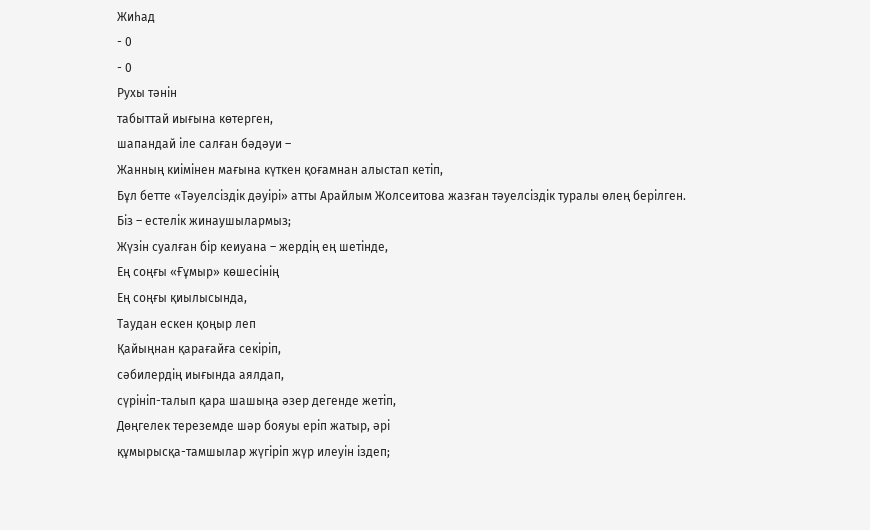Жиһад
- 0
- 0
Рухы тәнін
табыттай иығына көтерген,
шапандай іле салған бәдәуи –
Жанның киімінен мағына күткен қоғамнан алыстап кетіп,
Бұл бетте «Тәуелсіздік дәуірі» атты Арайлым Жолсеитова жазған тәуелсіздік туралы өлең берілген.
Біз – естелік жинаушылармыз;
Жүзін суалған бір кеиуана – жердің ең шетінде,
Ең соңғы «Ғұмыр» көшесінің
Ең соңғы қиылысында,
Таудан ескен қоңыр леп
Қайыңнан қарағайға секіріп,
сәбилердің иығында аялдап,
сүрініп-талып қара шашыңа әзер дегенде жетіп,
Дөңгелек тереземде шәр бояуы еріп жатыр, әрі
құмырысқа-тамшылар жүгіріп жүр илеуін іздеп;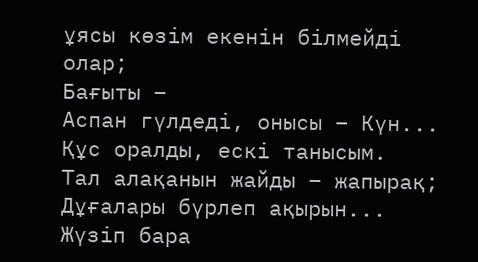ұясы көзім екенін білмейді олар;
Бағыты –
Аспан гүлдеді, онысы – Күн...
Құс оралды, ескі танысым.
Тал алақанын жайды – жапырақ;
Дұғалары бүрлеп ақырын...
Жүзіп бара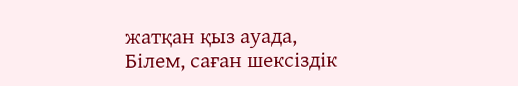жатқан қыз ауада,
Білем, саған шексіздік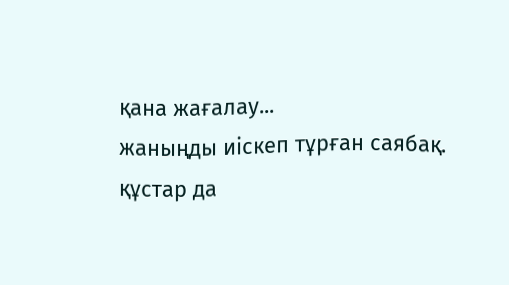қана жағалау...
жаныңды иіскеп тұрған саябақ.
құстар да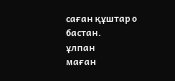саған құштар о бастан.
ұлпан
маған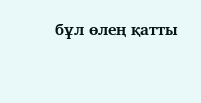бұл өлең қатты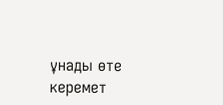ұнады өте керемет